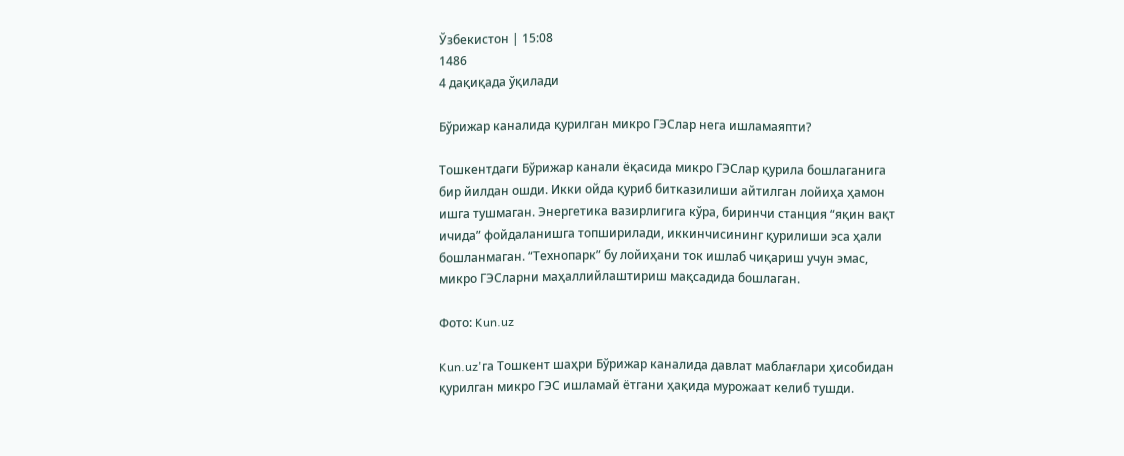Ўзбекистон | 15:08
1486
4 дақиқада ўқилади

Бўрижар каналида қурилган микро ГЭСлар нега ишламаяпти?

Тошкентдаги Бўрижар канали ёқасида микро ГЭСлар қурила бошлаганига бир йилдан ошди. Икки ойда қуриб битказилиши айтилган лойиҳа ҳамон ишга тушмаган. Энергетика вазирлигига кўра, биринчи станция “яқин вақт ичида” фойдаланишга топширилади, иккинчисининг қурилиши эса ҳали бошланмаган. “Технопарк” бу лойиҳани ток ишлаб чиқариш учун эмас, микро ГЭСларни маҳаллийлаштириш мақсадида бошлаган.

Фото: Kun.uz

Kun.uz'га Тошкент шаҳри Бўрижар каналида давлат маблағлари ҳисобидан қурилган микро ГЭС ишламай ётгани ҳақида мурожаат келиб тушди.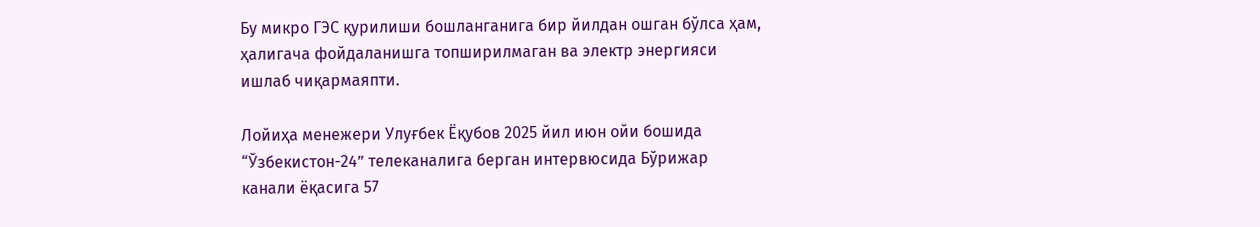Бу микро ГЭС қурилиши бошланганига бир йилдан ошган бўлса ҳам, ҳалигача фойдаланишга топширилмаган ва электр энергияси ишлаб чиқармаяпти.

Лойиҳа менежери Улуғбек Ёқубов 2025 йил июн ойи бошида “Ўзбекистон-24” телеканалига берган интервюсида Бўрижар канали ёқасига 57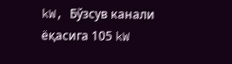kW, Бўзсув канали ёқасига 105 kW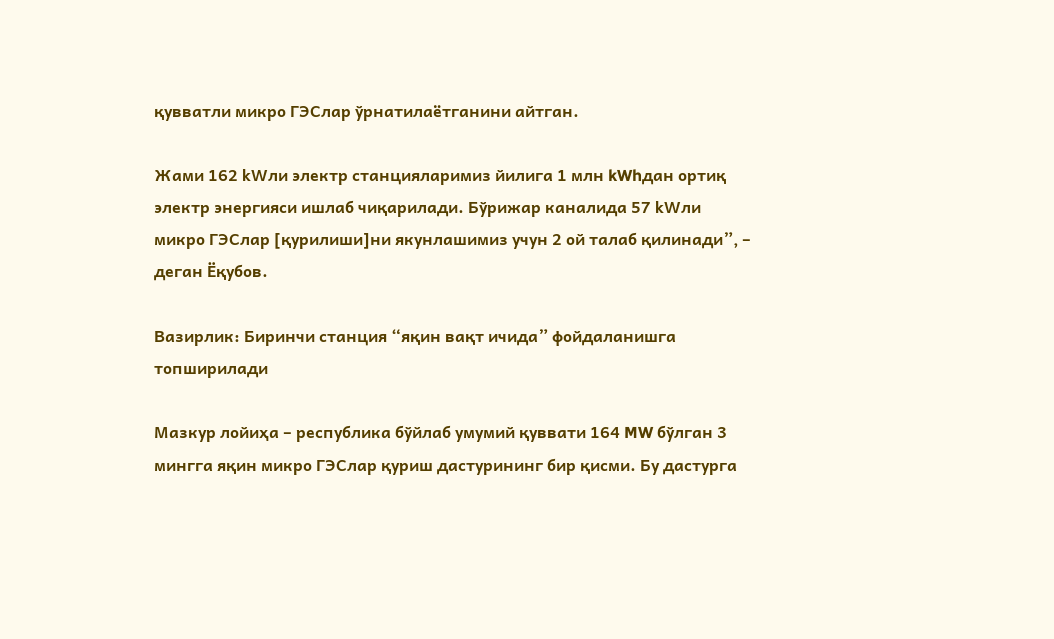қувватли микро ГЭСлар ўрнатилаётганини айтган.

Жами 162 kWли электр станцияларимиз йилига 1 млн kWhдан ортиқ электр энергияси ишлаб чиқарилади. Бўрижар каналида 57 kWли микро ГЭСлар [қурилиши]ни якунлашимиз учун 2 ой талаб қилинади”, – деган Ёқубов.

Вазирлик: Биринчи станция “яқин вақт ичида” фойдаланишга топширилади

Мазкур лойиҳа – республика бўйлаб умумий қуввати 164 MW бўлган 3 мингга яқин микро ГЭСлар қуриш дастурининг бир қисми. Бу дастурга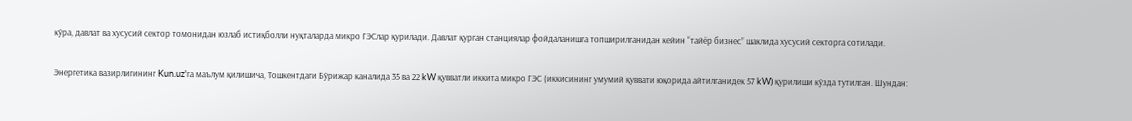кўра, давлат ва хусусий сектор томонидан юзлаб истиқболли нуқталарда микро ГЭСлар қурилади. Давлат қурган станциялар фойдаланишга топширилганидан кейин “тайёр бизнес” шаклида хусусий секторга сотилади.

Энергетика вазирлигининг Kun.uz'га маълум қилишича, Тошкентдаги Бўрижар каналида 35 ва 22 kW қувватли иккита микро ГЭС (иккисининг умумий қуввати юқорида айтилганидек 57 kW) қурилиши кўзда тутилган. Шундан: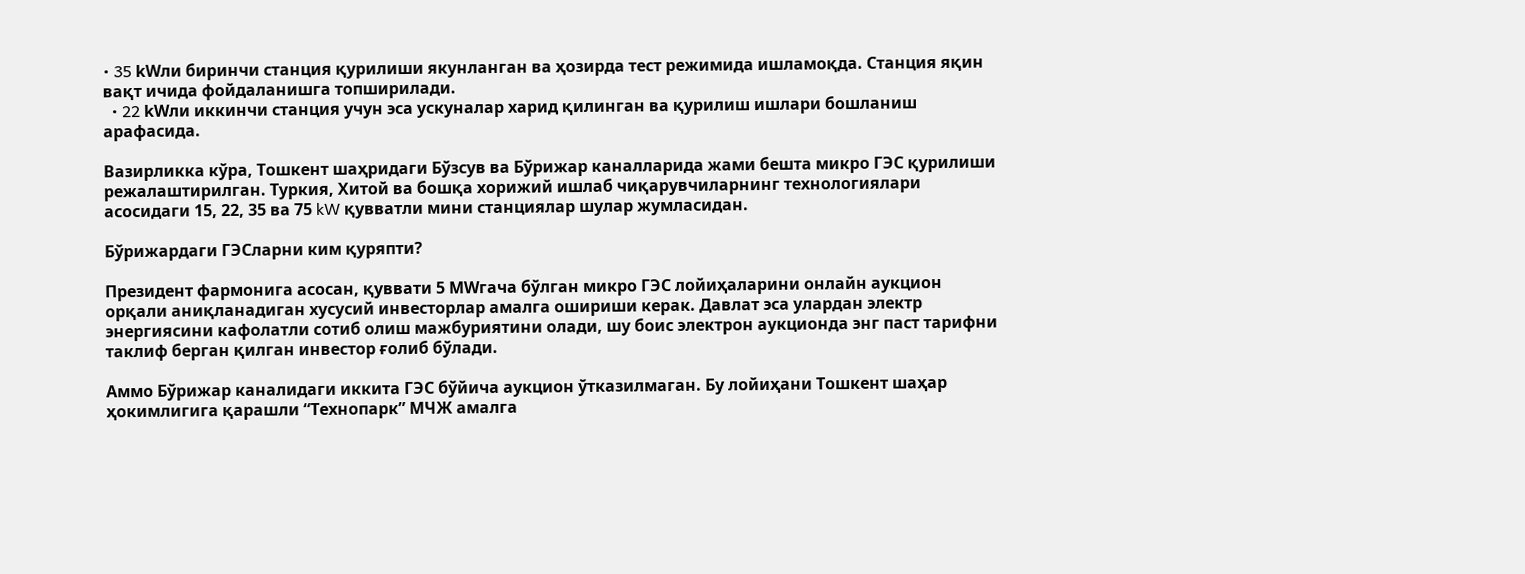• 35 kWли биринчи станция қурилиши якунланган ва ҳозирда тест режимида ишламоқда. Станция яқин вақт ичида фойдаланишга топширилади.
  • 22 kWли иккинчи станция учун эса ускуналар харид қилинган ва қурилиш ишлари бошланиш арафасида.

Вазирликка кўра, Тошкент шаҳридаги Бўзсув ва Бўрижар каналларида жами бешта микро ГЭС қурилиши режалаштирилган. Туркия, Хитой ва бошқа хорижий ишлаб чиқарувчиларнинг технологиялари асосидаги 15, 22, 35 ва 75 kW қувватли мини станциялар шулар жумласидан.

Бўрижардаги ГЭСларни ким қуряпти?

Президент фармонига асосан, қуввати 5 MWгача бўлган микро ГЭС лойиҳаларини онлайн аукцион орқали аниқланадиган хусусий инвесторлар амалга ошириши керак. Давлат эса улардан электр энергиясини кафолатли сотиб олиш мажбуриятини олади, шу боис электрон аукционда энг паст тарифни таклиф берган қилган инвестор ғолиб бўлади.

Аммо Бўрижар каналидаги иккита ГЭС бўйича аукцион ўтказилмаган. Бу лойиҳани Тошкент шаҳар ҳокимлигига қарашли “Технопарк” МЧЖ амалга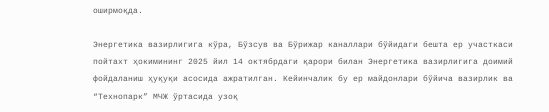оширмоқда.

Энергетика вазирлигига кўра, Бўзсув ва Бўрижар каналлари бўйидаги бешта ер участкаси пойтахт ҳокимининг 2025 йил 14 октябрдаги қарори билан Энергетика вазирлигига доимий фойдаланиш ҳуқуқи асосида ажратилган. Кейинчалик бу ер майдонлари бўйича вазирлик ва “Технопарк” МЧЖ ўртасида узоқ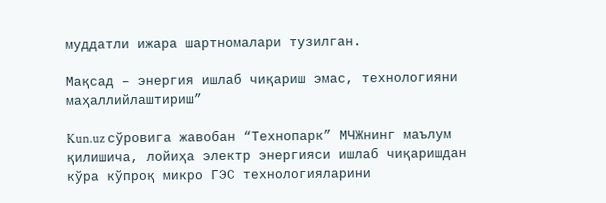муддатли ижара шартномалари тузилган.

Мақсад – энергия ишлаб чиқариш эмас, технологияни маҳаллийлаштириш”

Kun.uz сўровига жавобан “Технопарк” МЧЖнинг маълум қилишича, лойиҳа электр энергияси ишлаб чиқаришдан кўра кўпроқ микро ГЭС технологияларини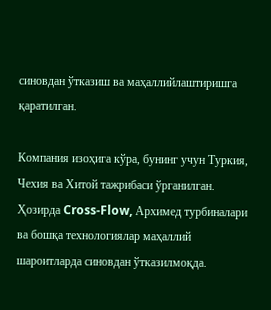синовдан ўтказиш ва маҳаллийлаштиришга қаратилган.

Компания изоҳига кўра, бунинг учун Туркия, Чехия ва Хитой тажрибаси ўрганилган. Ҳозирда Cross-Flow, Архимед турбиналари ва бошқа технологиялар маҳаллий шароитларда синовдан ўтказилмоқда.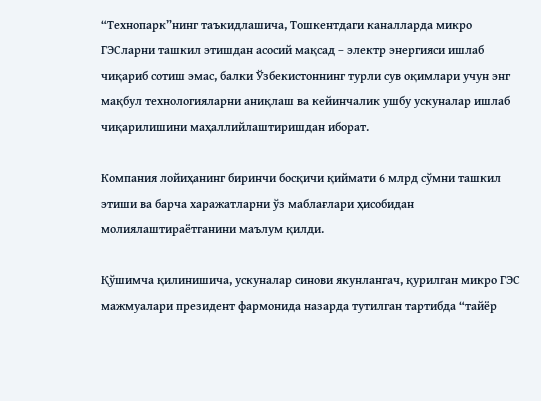“Технопарк”нинг таъкидлашича, Тошкентдаги каналларда микро ГЭСларни ташкил этишдан асосий мақсад – электр энергияси ишлаб чиқариб сотиш эмас, балки Ўзбекистоннинг турли сув оқимлари учун энг мақбул технологияларни аниқлаш ва кейинчалик ушбу ускуналар ишлаб чиқарилишини маҳаллийлаштиришдан иборат.

Компания лойиҳанинг биринчи босқичи қиймати 6 млрд сўмни ташкил этиши ва барча харажатларни ўз маблағлари ҳисобидан молиялаштираётганини маълум қилди.

Қўшимча қилинишича, ускуналар синови якунлангач, қурилган микро ГЭС мажмуалари президент фармонида назарда тутилган тартибда “тайёр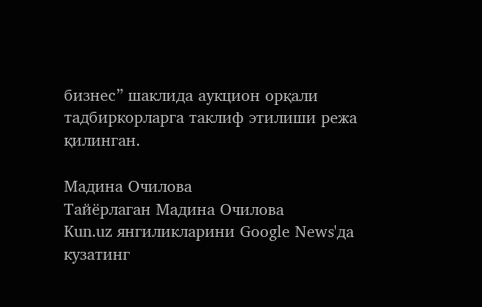бизнес” шаклида аукцион орқали тадбиркорларга таклиф этилиши режа қилинган.

Мадина Очилова
Тайёрлаган Мадина Очилова
Kun.uz янгиликларини Google News'да кузатинг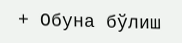+ Обуна бўлиш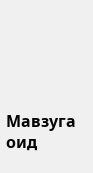Мавзуга оид